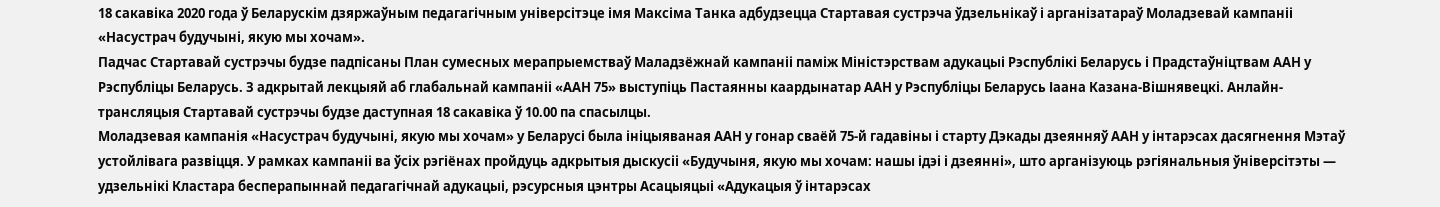18 сакавіка 2020 года ў Беларускім дзяржаўным педагагічным універсітэце імя Максіма Танка адбудзецца Стартавая сустрэча ўдзельнікаў і арганізатараў Моладзевай кампаніі «Насустрач будучыні, якую мы хочам».
Падчас Стартавай сустрэчы будзе падпісаны План сумесных мерапрыемстваў Маладзёжнай кампаніі паміж Міністэрствам адукацыі Рэспублікі Беларусь і Прадстаўніцтвам ААН у Рэспубліцы Беларусь. З адкрытай лекцыяй аб глабальнай кампаніі «ААН 75» выступіць Пастаянны каардынатар ААН у Рэспубліцы Беларусь Іаана Казана-Вішнявецкі. Анлайн-трансляцыя Стартавай сустрэчы будзе даступная 18 сакавіка ў 10.00 па спасылцы.
Моладзевая кампанія «Насустрач будучыні, якую мы хочам» у Беларусі была ініцыяваная ААН у гонар сваёй 75-й гадавіны і старту Дэкады дзеянняў ААН у інтарэсах дасягнення Мэтаў устойлівага развіцця. У рамках кампаніі ва ўсіх рэгіёнах пройдуць адкрытыя дыскусіі «Будучыня, якую мы хочам: нашы ідэі і дзеянні», што арганізуюць рэгіянальныя ўніверсітэты — удзельнікі Кластара бесперапыннай педагагічнай адукацыі, рэсурсныя цэнтры Асацыяцыі «Адукацыя ў інтарэсах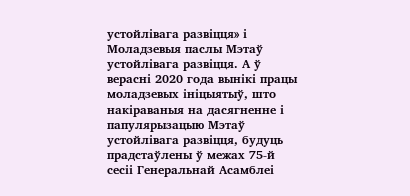устойлівага развіцця» і Моладзевыя паслы Мэтаў устойлівага развіцця. А ў верасні 2020 года вынікі працы моладзевых ініцыятыў, што накіраваныя на дасягненне і папулярызацыю Мэтаў устойлівага развіцця, будуць прадстаўлены ў межах 75-й сесіі Генеральнай Асамблеі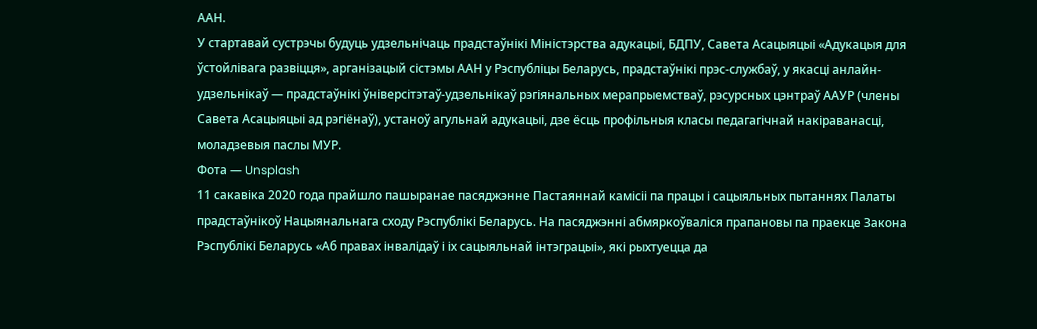ААН.
У стартавай сустрэчы будуць удзельнічаць прадстаўнікі Міністэрства адукацыі, БДПУ, Савета Асацыяцыі «Адукацыя для ўстойлівага развіцця», арганізацый сістэмы ААН у Рэспубліцы Беларусь, прадстаўнікі прэс-службаў, у якасці анлайн-удзельнікаў — прадстаўнікі ўніверсітэтаў-удзельнікаў рэгіянальных мерапрыемстваў, рэсурсных цэнтраў ААУР (члены Савета Асацыяцыі ад рэгіёнаў), устаноў агульнай адукацыі, дзе ёсць профільныя класы педагагічнай накіраванасці, моладзевыя паслы МУР.
Фота — Unsplash
11 сакавіка 2020 года прайшло пашыранае пасяджэнне Пастаяннай камісіі па працы і сацыяльных пытаннях Палаты прадстаўнікоў Нацыянальнага сходу Рэспублікі Беларусь. На пасяджэнні абмяркоўваліся прапановы па праекце Закона Рэспублікі Беларусь «Аб правах інвалідаў і іх сацыяльнай інтэграцыі», які рыхтуецца да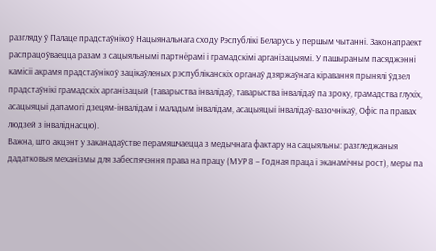разгляду ў Палаце прадстаўнікоў Нацыянальнага сходу Рэспублікі Беларусь у першым чытанні. Законапраект распрацоўваецца разам з сацыяльнымі партнёрамі і грамадскімі арганізацыямі. У пашыраным пасяджэнні камісіі акрамя прадстаўнікоў зацікаўленых рэспубліканскіх органаў дзяржаўнага кіравання прынялі ўдзел прадстаўнікі грамадскіх арганізацый (таварыства інвалідаў, таварыства інвалідаў па зроку, грамадства глухіх, асацыяцыі дапамогі дзецям-інвалідам і маладым інвалідам, асацыяцыі інвалідаў-вазочнікаў, Офіс па правах людзей з інваліднасцю).
Важна, што акцэнт у заканадаўстве перамяшчаецца з медычнага фактару на сацыяльны: разгледжаныя дадатковыя механізмы для забеспячэння права на працу (МУР 8 – Годная праца і эканамічны рост), меры па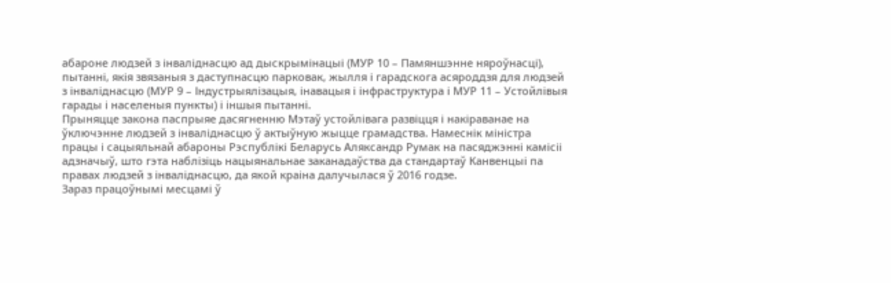абароне людзей з інваліднасцю ад дыскрымінацыі (МУР 10 – Памяншэнне няроўнасці), пытанні, якія звязаныя з даступнасцю парковак, жылля і гарадскога асяроддзя для людзей з інваліднасцю (МУР 9 – Індустрыялізацыя, інавацыя і інфраструктура і МУР 11 – Устойлівыя гарады і населеныя пункты) і іншыя пытанні.
Прыняцце закона паспрыяе дасягненню Мэтаў устойлівага развіцця і накіраванае на ўключэнне людзей з інваліднасцю ў актыўную жыцце грамадства. Намеснік міністра працы і сацыяльнай абароны Рэспублікі Беларусь Аляксандр Румак на пасяджэнні камісіі адзначыў, што гэта наблізіць нацыянальнае заканадаўства да стандартаў Канвенцыі па правах людзей з інваліднасцю, да якой краіна далучылася ў 2016 годзе.
Зараз працоўнымі месцамі ў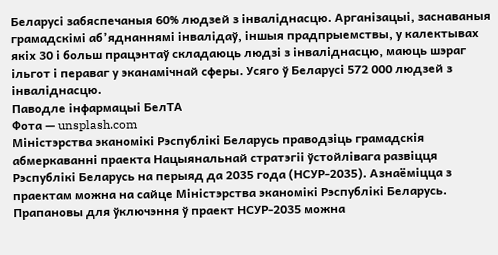Беларусі забяспечаныя 60% людзей з інваліднасцю. Арганізацыі, заснаваныя грамадскімі аб’яднаннямі інвалідаў, іншыя прадпрыемствы, у калектывах якіх 30 і больш працэнтаў складаюць людзі з інваліднасцю, маюць шэраг ільгот і пераваг у эканамічнай сферы. Усяго ў Беларусі 572 000 людзей з інваліднасцю.
Паводле інфармацыі БелТА
Фота — unsplash.com
Міністэрства эканомікі Рэспублікі Беларусь праводзіць грамадскія абмеркаванні праекта Нацыянальнай стратэгіі ўстойлівага развіцця Рэспублікі Беларусь на перыяд да 2035 года (НСУР-2035). Азнаёміцца з праектам можна на сайце Міністэрства эканомікі Рэспублікі Беларусь. Прапановы для ўключэння ў праект НСУР-2035 можна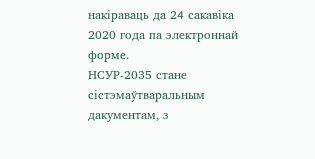накіраваць да 24 сакавіка 2020 года па электроннай форме.
НСУР-2035 стане сістэмаўтваральным дакументам, з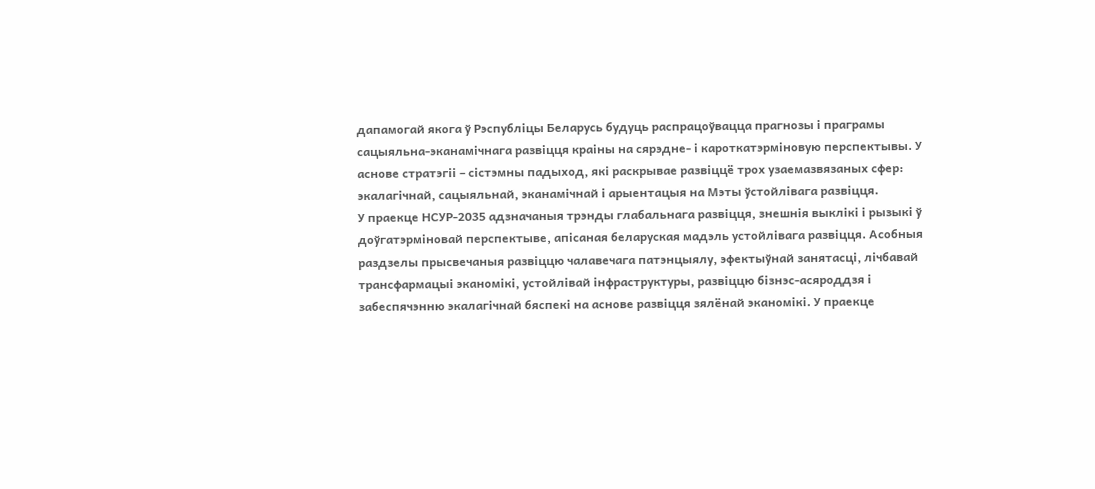дапамогай якога ў Рэспубліцы Беларусь будуць распрацоўвацца прагнозы і праграмы сацыяльна-эканамічнага развіцця краіны на сярэдне- і кароткатэрміновую перспектывы. У аснове стратэгіі – сістэмны падыход, які раскрывае развіццё трох узаемазвязаных сфер: экалагічнай, сацыяльнай, эканамічнай і арыентацыя на Мэты ўстойлівага развіцця.
У праекце НСУР-2035 адзначаныя трэнды глабальнага развіцця, знешнія выклікі і рызыкі ў доўгатэрміновай перспектыве, апісаная беларуская мадэль устойлівага развіцця. Асобныя раздзелы прысвечаныя развіццю чалавечага патэнцыялу, эфектыўнай занятасці, лічбавай трансфармацыі эканомікі, устойлівай інфраструктуры, развіццю бізнэс-асяроддзя і забеспячэнню экалагічнай бяспекі на аснове развіцця зялёнай эканомікі. У праекце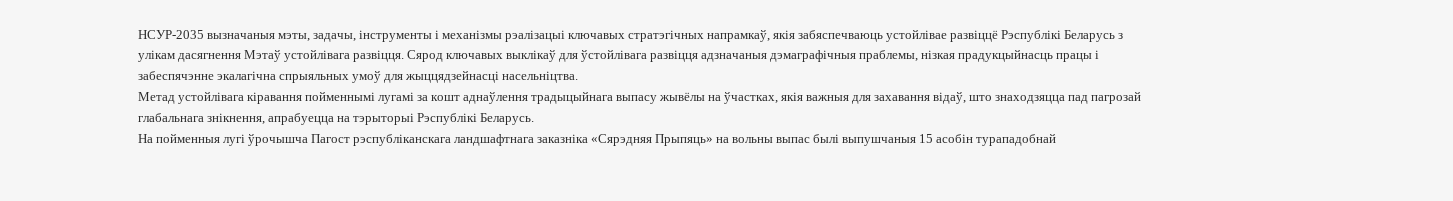НСУР-2035 вызначаныя мэты, задачы, інструменты і механізмы рэалізацыі ключавых стратэгічных напрамкаў, якія забяспечваюць устойлівае развіццё Рэспублікі Беларусь з улікам дасягнення Мэтаў устойлівага развіцця. Сярод ключавых выклікаў для ўстойлівага развіцця адзначаныя дэмаграфічныя праблемы, нізкая прадукцыйнасць працы і забеспячэнне экалагічна спрыяльных умоў для жыццядзейнасці насельніцтва.
Метад устойлівага кіравання пойменнымі лугамі за кошт аднаўлення традыцыйнага выпасу жывёлы на ўчастках, якія важныя для захавання відаў, што знаходзяцца пад пагрозай глабальнага знікнення, апрабуецца на тэрыторыі Рэспублікі Беларусь.
На пойменныя лугі ўрочышча Пагост рэспубліканскага ландшафтнага заказніка «Сярэдняя Прыпяць» на вольны выпас былі выпушчаныя 15 асобін турападобнай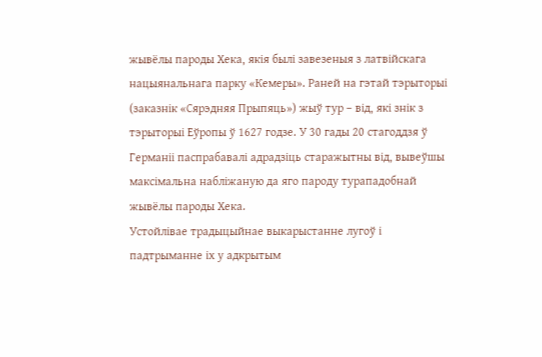жывёлы пароды Хека, якія былі завезеныя з латвійскага нацыянальнага парку «Кемеры». Раней на гэтай тэрыторыі (заказнік «Сярэдняя Прыпяць») жыў тур – від, які знік з тэрыторыі Еўропы ў 1627 годзе. У 30 гады 20 стагоддзя ў Германіі паспрабавалі адрадзіць старажытны від, вывеўшы максімальна набліжаную да яго пароду турападобнай жывёлы пароды Хека.
Устойлівае традыцыйнае выкарыстанне лугоў і падтрыманне іх у адкрытым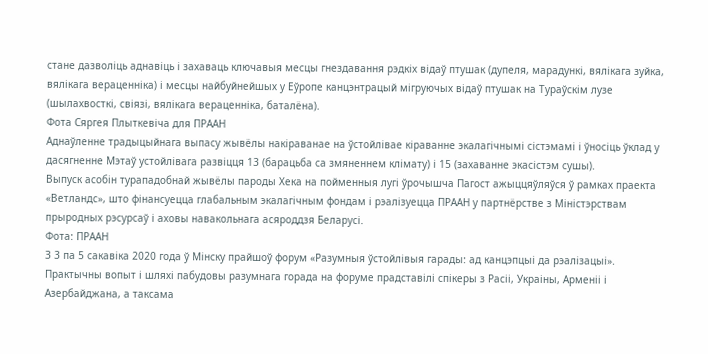стане дазволіць аднавіць і захаваць ключавыя месцы гнездавання рэдкіх відаў птушак (дупеля, марадункі, вялікага зуйка, вялікага вераценніка) і месцы найбуйнейшых у Еўропе канцэнтрацый мігруючых відаў птушак на Тураўскім лузе (шылахвосткі, свіязі, вялікага вераценніка, баталёна).
Фота Сяргея Плыткевіча для ПРААН
Аднаўленне традыцыйнага выпасу жывёлы накіраванае на ўстойлівае кіраванне экалагічнымі сістэмамі і ўносіць ўклад у дасягненне Мэтаў устойлівага развіцця 13 (барацьба са змяненнем клімату) і 15 (захаванне экасістэм сушы).
Выпуск асобін турападобнай жывёлы пароды Хека на пойменныя лугі ўрочышча Пагост ажыццяўляўся ў рамках праекта «Ветландс», што фінансуецца глабальным экалагічным фондам і рэалізуецца ПРААН у партнёрстве з Міністэрствам прыродных рэсурсаў і аховы навакольнага асяроддзя Беларусі.
Фота: ПРААН
З 3 па 5 сакавіка 2020 года ў Мінску прайшоў форум «Разумныя ўстойлівыя гарады: ад канцэпцыі да рэалізацыі». Практычны вопыт і шляхі пабудовы разумнага горада на форуме прадставілі спікеры з Расіі, Украіны, Арменіі і Азербайджана, а таксама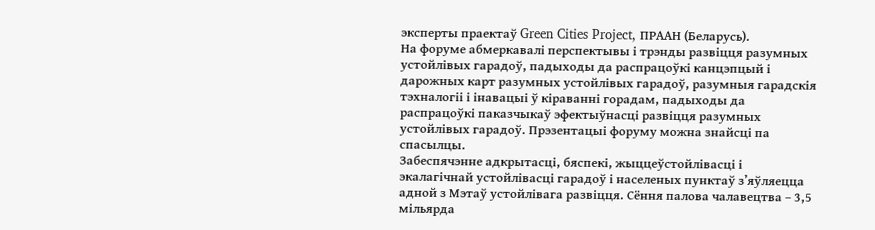эксперты праектаў Green Cities Project, ПРААН (Беларусь).
На форуме абмеркавалі перспектывы і трэнды развіцця разумных устойлівых гарадоў, падыходы да распрацоўкі канцэпцый і дарожных карт разумных устойлівых гарадоў, разумныя гарадскія тэхналогіі і інавацыі ў кіраванні горадам, падыходы да распрацоўкі паказчыкаў эфектыўнасці развіцця разумных устойлівых гарадоў. Прэзентацыі форуму можна знайсці па спасылцы.
Забеспячэнне адкрытасці, бяспекі, жыццеўстойлівасці і экалагічнай устойлівасці гарадоў і населеных пунктаў з’яўляецца адной з Мэтаў устойлівага развіцця. Сёння палова чалавецтва – 3,5 мільярда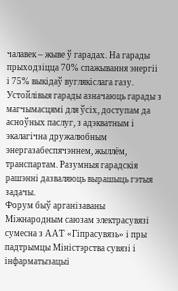чалавек – жыве ў гарадах. На гарады прыходзіцца 70% спажывання энергіі і 75% выкідаў вуглякіслага газу. Устойлівыя гарады азначаюць гарады з магчымасцямі для ўсіх, доступам да асноўных паслуг, з адэкватным і экалагічна дружалюбным энергазабеспячэннем, жыллём, транспартам. Разумныя гарадскія рашэнні дазваляюць вырашыць гэтыя задачы.
Форум быў арганізаваны Міжнародным саюзам электрасувязі сумесна з ААТ «Гіпрасувязь» і пры падтрымцы Міністэрства сувязі і інфарматызацыі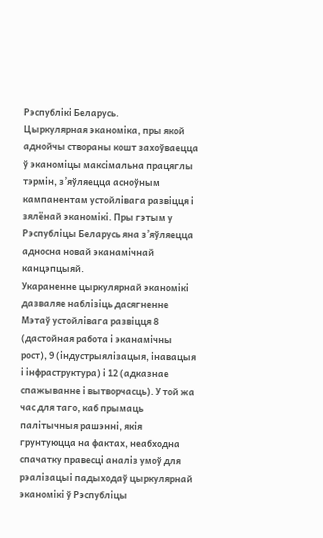Рэспублікі Беларусь.
Цыркулярная эканоміка, пры якой аднойчы створаны кошт захоўваецца ў эканоміцы максімальна працяглы тэрмін, з’яўляецца асноўным кампанентам устойлівага развіцця і зялёнай эканомікі. Пры гэтым у Рэспубліцы Беларусь яна з’яўляецца адносна новай эканамічнай канцэпцыяй.
Укараненне цыркулярнай эканомікі дазваляе наблізіць дасягненне Мэтаў устойлівага развіцця 8 (дастойная работа і эканамічны рост), 9 (індустрыялізацыя, інавацыя і інфраструктура) і 12 (адказнае спажыванне і вытворчасць). У той жа час для таго, каб прымаць палітычныя рашэнні, якія грунтуюцца на фактах, неабходна спачатку правесці аналіз умоў для рэалізацыі падыходаў цыркулярнай эканомікі ў Рэспубліцы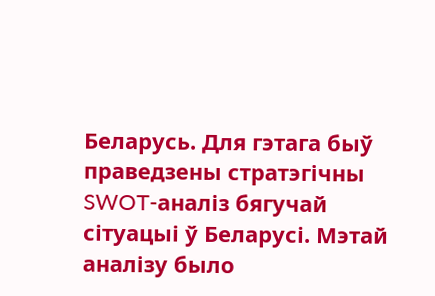Беларусь. Для гэтага быў праведзены стратэгічны SWOT-аналіз бягучай сітуацыі ў Беларусі. Мэтай аналізу было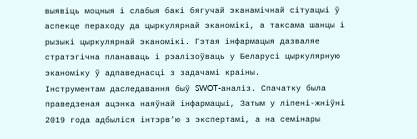выявіць моцныя і слабыя бакі бягучай эканамічнай сітуацыі ў аспекце пераходу да цыркулярнай эканомікі, а таксама шанцы і рызыкі цыркулярнай эканомікі. Гэтая інфармацыя дазваляе стратэгічна планаваць і рэалізоўваць у Беларусі цыркулярную эканоміку ў адпаведнасці з задачамі краіны.
Інструментам даследавання быў SWOT-аналіз. Спачатку была праведзеная ацэнка наяўнай інфармацыі, Затым у ліпені-жніўні 2019 года адбыліся інтэрв’ю з экспертамі, а на семінары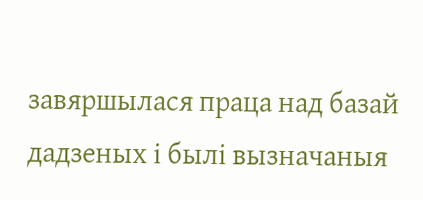завяршылася праца над базай дадзеных і былі вызначаныя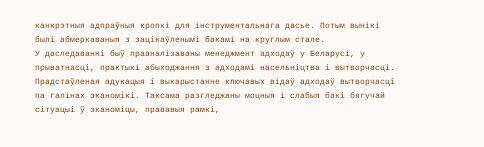канкрэтныя адпраўныя кропкі для інструментальнага дасье. Потым вынікі былі абмеркаваныя з зацікаўленымі бакамі на круглым стале.
У даследаванні быў прааналізаваны менеджмент адходаў у Беларусі, у прыватнасці, практыкі абыходжання з адходамі насельніцтва і вытворчасці. Прадстаўленая адукацыя і выкарыстанне ключавых відаў адходаў вытворчасці па галінах эканомікі. Таксама разгледжаны моцныя і слабыя бакі бягучай сітуацыі ў эканоміцы, прававыя рамкі,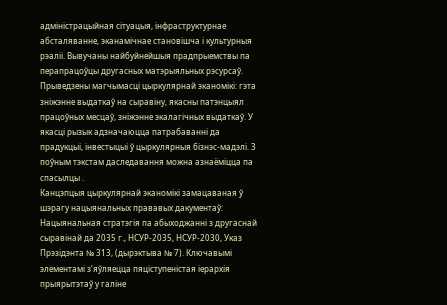адміністрацыйная сітуацыя, інфраструктурнае абсталяванне, эканамічнае становішча і культурныя рэаліі. Вывучаны найбуйнейшыя прадпрыемствы па перапрацоўцы другасных матэрыяльных рэсурсаў. Прыведзены магчымасці цыркулярнай эканомікі: гэта зніжэнне выдаткаў на сыравіну, якасны патэнцыял працоўных месцаў, зніжэнне экалагічных выдаткаў. У якасці рызык адзначаюцца патрабаванні да прадукцыі, інвестыцыі ў цыркулярныя бізнэс-мадэлі. З поўным тэкстам даследавання можна азнаёміцца па спасылцы .
Канцэпцыя цыркулярнай эканомікі замацаваная ў шэрагу нацыянальных прававых дакументаў: Нацыянальная стратэгія па абыходжанні з другаснай сыравінай да 2035 г., НСУР-2035, НСУР-2030, Указ Прэзідэнта № 313, (дырэктыва № 7). Ключавымі элементамі з’яўляецца пяціступеністая іерархія прыярытэтаў у галіне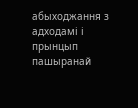абыходжання з адходамі і прынцып пашыранай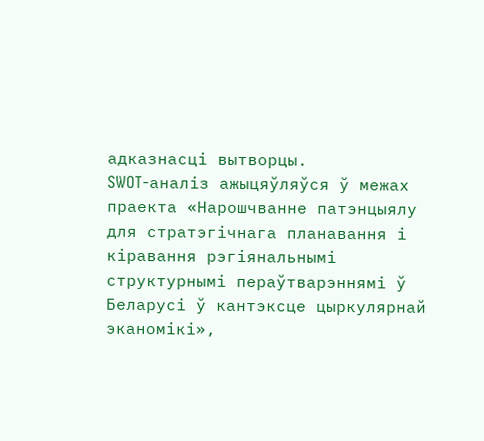адказнасці вытворцы.
SWOT-аналіз ажыцяўляўся ў межах праекта «Нарошчванне патэнцыялу для стратэгічнага планавання і кіравання рэгіянальнымі структурнымі пераўтварэннямі ў Беларусі ў кантэксце цыркулярнай эканомікі»,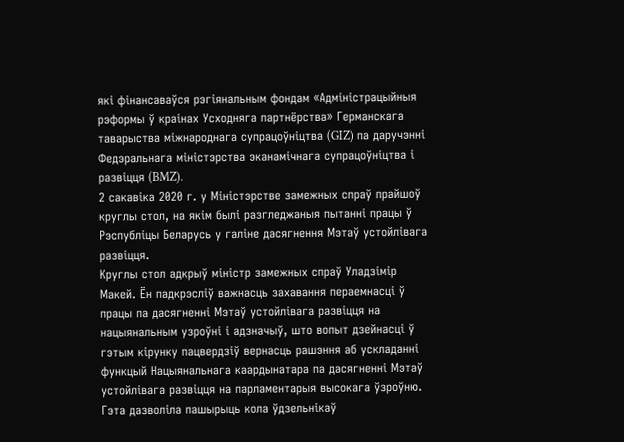які фінансаваўся рэгіянальным фондам «Адміністрацыйныя рэформы ў краінах Усходняга партнёрства» Германскага таварыства міжнароднага супрацоўніцтва (GIZ) па даручэнні Федэральнага міністэрства эканамічнага супрацоўніцтва і развіцця (BMZ).
2 сакавіка 2020 г. у Міністэрстве замежных спраў прайшоў круглы стол, на якім былі разгледжаныя пытанні працы ў Рэспубліцы Беларусь у галіне дасягнення Мэтаў устойлівага развіцця.
Круглы стол адкрыў міністр замежных спраў Уладзімір Макей. Ён падкрэсліў важнасць захавання пераемнасці ў працы па дасягненні Мэтаў устойлівага развіцця на нацыянальным узроўні і адзначыў, што вопыт дзейнасці ў гэтым кірунку пацвердзіў вернасць рашэння аб ускладанні функцый Нацыянальнага каардынатара па дасягненні Мэтаў устойлівага развіцця на парламентарыя высокага ўзроўню. Гэта дазволіла пашырыць кола ўдзельнікаў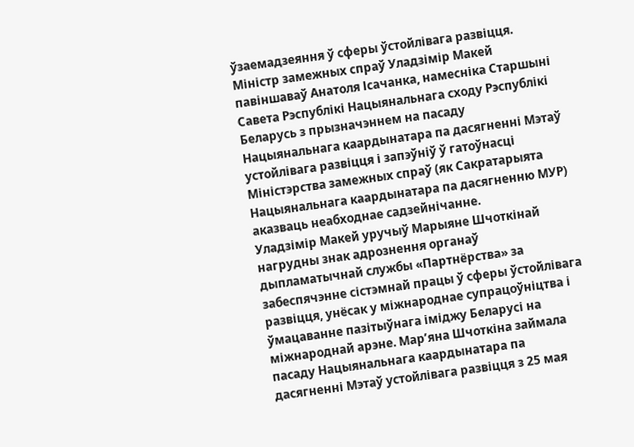ўзаемадзеяння ў сферы ўстойлівага развіцця.
Міністр замежных спраў Уладзімір Макей павіншаваў Анатоля Ісачанка, намесніка Старшыні Савета Рэспублікі Нацыянальнага сходу Рэспублікі Беларусь з прызначэннем на пасаду Нацыянальнага каардынатара па дасягненні Мэтаў устойлівага развіцця і запэўніў ў гатоўнасці Міністэрства замежных спраў (як Сакратарыята Нацыянальнага каардынатара па дасягненню МУР) аказваць неабходнае садзейнічанне.
Уладзімір Макей уручыў Марыяне Шчоткінай нагрудны знак адрознення органаў дыпламатычнай службы «Партнёрства» за забеспячэнне сістэмнай працы ў сферы ўстойлівага развіцця, унёсак у міжнароднае супрацоўніцтва і ўмацаванне пазітыўнага іміджу Беларусі на міжнароднай арэне. Мар’яна Шчоткіна займала пасаду Нацыянальнага каардынатара па дасягненні Мэтаў устойлівага развіцця з 25 мая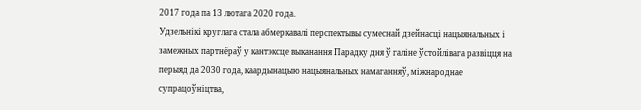2017 года па 13 лютага 2020 года.
Удзельнікі круглага стала абмеркавалі перспектывы сумеснай дзейнасці нацыянальных і замежных партнёраў у кантэксце выканання Парадку дня ў галіне ўстойлівага развіцця на перыяд да 2030 года, каардынацыю нацыянальных намаганняў, міжнароднае супрацоўніцтва,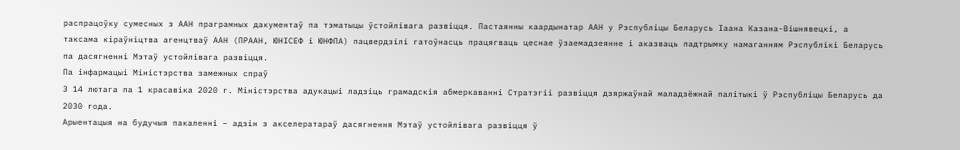распрацоўку сумесных з ААН праграмных дакументаў па тэматыцы ўстойлівага развіцця. Пастаянны каардынатар ААН у Рэспубліцы Беларусь Іаана Казана-Вішнявецкі, а таксама кіраўніцтва агенцтваў ААН (ПРААН, ЮНІСЕФ і ЮНФПА) пацвердзілі гатоўнасць працягваць цеснае ўзаемадзеянне і аказваць падтрымку намаганням Рэспублікі Беларусь па дасягненні Мэтаў устойлівага развіцця.
Па інфармацыі Міністэрства замежных спраў
З 14 лютага па 1 красавіка 2020 г. Міністэрства адукацыі ладзіць грамадскія абмеркаванні Стратэгіі развіцця дзяржаўнай маладзёжнай палітыкі ў Рэспубліцы Беларусь да 2030 года.
Арыентацыя на будучыя пакаленні – адзін з акселератараў дасягнення Мэтаў устойлівага развіцця ў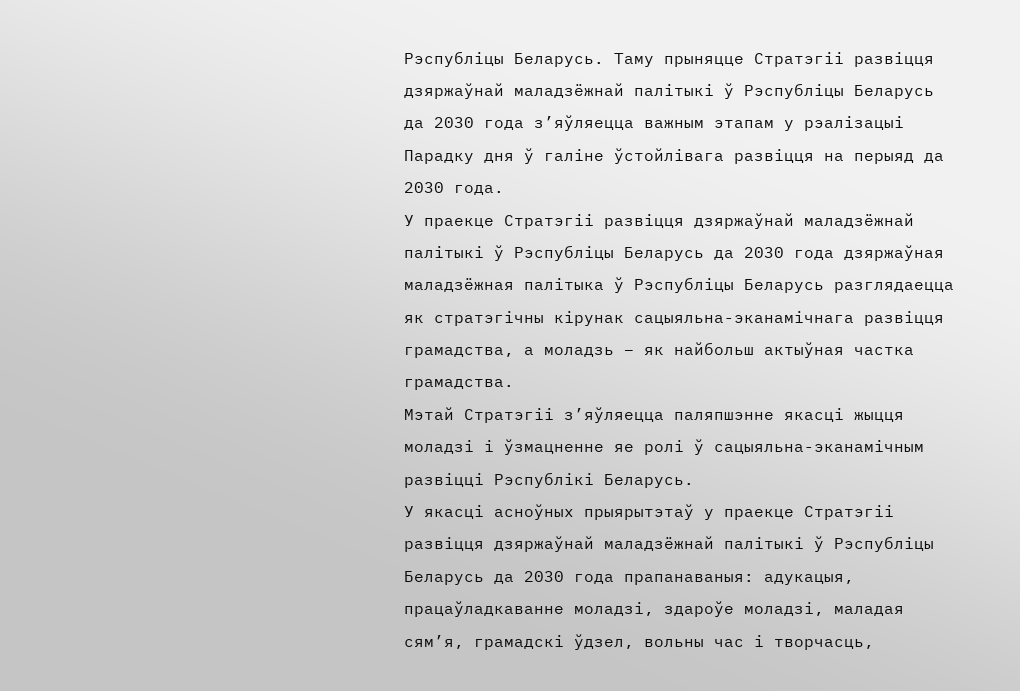Рэспубліцы Беларусь. Таму прыняцце Стратэгіі развіцця дзяржаўнай маладзёжнай палітыкі ў Рэспубліцы Беларусь да 2030 года з’яўляецца важным этапам у рэалізацыі Парадку дня ў галіне ўстойлівага развіцця на перыяд да 2030 года.
У праекце Стратэгіі развіцця дзяржаўнай маладзёжнай палітыкі ў Рэспубліцы Беларусь да 2030 года дзяржаўная маладзёжная палітыка ў Рэспубліцы Беларусь разглядаецца як стратэгічны кірунак сацыяльна-эканамічнага развіцця грамадства, а моладзь – як найбольш актыўная частка грамадства.
Мэтай Стратэгіі з’яўляецца паляпшэнне якасці жыцця моладзі і ўзмацненне яе ролі ў сацыяльна-эканамічным развіцці Рэспублікі Беларусь.
У якасці асноўных прыярытэтаў у праекце Стратэгіі развіцця дзяржаўнай маладзёжнай палітыкі ў Рэспубліцы Беларусь да 2030 года прапанаваныя: адукацыя, працаўладкаванне моладзі, здароўе моладзі, маладая сям’я, грамадскі ўдзел, вольны час і творчасць,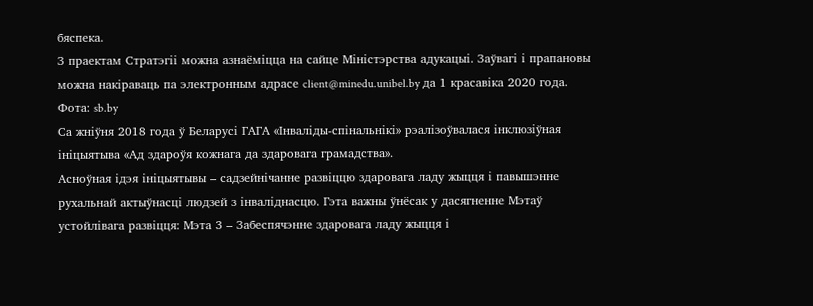бяспека.
З праектам Стратэгіі можна азнаёміцца на сайце Міністэрства адукацыі. Заўвагі і прапановы можна накіраваць па электронным адрасе client@minedu.unibel.by да 1 красавіка 2020 года.
Фота: sb.by
Са жніўня 2018 года ў Беларусі ГАГА «Інваліды-спінальнікі» рэалізоўвалася інклюзіўная ініцыятыва «Ад здароўя кожнага да здаровага грамадства».
Асноўная ідэя ініцыятывы – садзейнічанне развіццю здаровага ладу жыцця і павышэнне рухальнай актыўнасці людзей з інваліднасцю. Гэта важны ўнёсак у дасягненне Мэтаў устойлівага развіцця: Мэта 3 – Забеспячэнне здаровага ладу жыцця і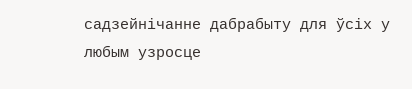садзейнічанне дабрабыту для ўсіх у любым узросце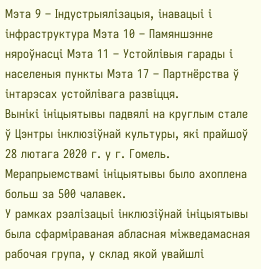Мэта 9 – Індустрыялізацыя, інавацыі і інфраструктура Мэта 10 – Памяншэнне няроўнасці Мэта 11 – Устойлівыя гарады і населеныя пункты Мэта 17 – Партнёрства ў інтарэсах устойлівага развіцця.
Вынікі ініцыятывы падвялі на круглым стале ў Цэнтры інклюзіўнай культуры, які прайшоў 28 лютага 2020 г. у г. Гомель.
Мерапрыемствамі ініцыятывы было ахоплена больш за 500 чалавек.
У рамках рэалізацыі інклюзіўнай ініцыятывы была сфарміраваная абласная міжведамасная рабочая група, у склад якой увайшлі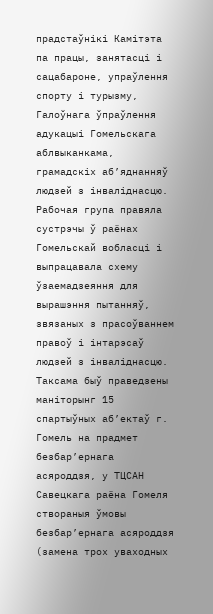прадстаўнікі Камітэта па працы, занятасці і сацабароне, упраўлення спорту і турызму, Галоўнага ўпраўлення адукацыі Гомельскага аблвыканкама, грамадскіх аб’яднанняў людзей з інваліднасцю. Рабочая група правяла сустрэчы ў раёнах Гомельскай вобласці і выпрацавала схему ўзаемадзеяння для вырашэння пытанняў, звязаных з прасоўваннем правоў і інтарэсаў людзей з інваліднасцю. Таксама быў праведзены маніторынг 15 спартыўных аб’ектаў г. Гомель на прадмет безбар’ернага асяроддзя, у ТЦСАН Савецкага раёна Гомеля створаныя ўмовы безбар’ернага асяроддзя (замена трох уваходных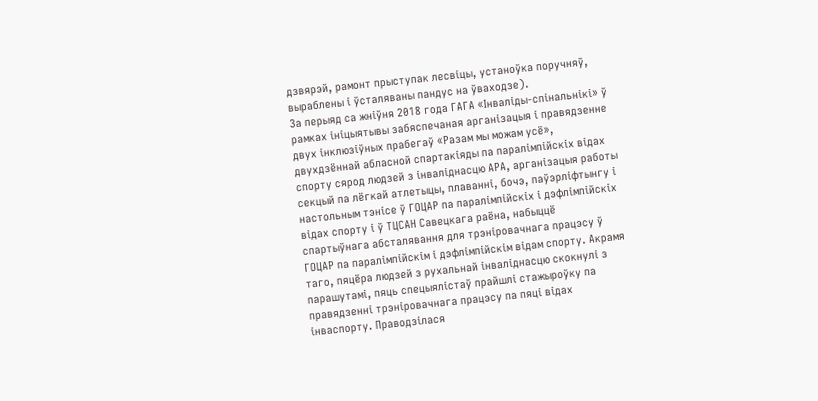дзвярэй, рамонт прыступак лесвіцы, устаноўка поручняў, выраблены і ўсталяваны пандус на ўваходзе).
За перыяд са жніўня 2018 года ГАГА «Інваліды-спінальнікі» ў рамках ініцыятывы забяспечаная арганізацыя і правядзенне двух інклюзіўных прабегаў «Разам мы можам усё», двухдзённай абласной спартакіяды па паралімпійскіх відах спорту сярод людзей з інваліднасцю АРА, арганізацыя работы секцый па лёгкай атлетыцы, плаванні, бочэ, паўэрліфтынгу і настольным тэнісе ў ГОЦАР па паралімпійскіх і дэфлімпійскіх відах спорту і ў ТЦСАН Савецкага раёна, набыццё спартыўнага абсталявання для трэніровачнага працэсу ў ГОЦАР па паралімпійскім і дэфлімпійскім відам спорту. Акрамя таго, пяцёра людзей з рухальнай інваліднасцю скокнулі з парашутамі, пяць спецыялістаў прайшлі стажыроўку па правядзенні трэніровачнага працэсу па пяці відах інваспорту. Праводзілася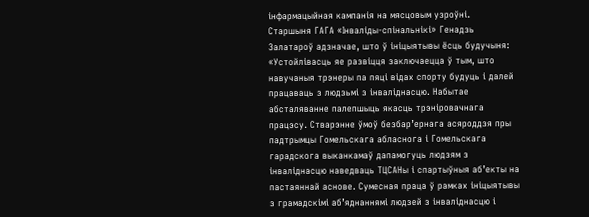інфармацыйная кампанія на мясцовым узроўні.
Старшыня ГАГА «Інваліды-спінальнікі» Генадзь Залатароў адзначае, што ў ініцыятывы ёсць будучыня: «Устойлівасць яе развіцця заключаецца ў тым, што навучаныя трэнеры па пяці відах спорту будуць і далей працаваць з людзьмі з інваліднасцю. Набытае абсталяванне палепшыць якасць трэніровачнага працэсу. Стварэнне ўмоў безбар’ернага асяроддзя пры падтрымцы Гомельскага абласнога і Гомельскага гарадскога выканкамаў дапамогуць людзям з інваліднасцю наведваць ТЦСАНы і спартыўныя аб’екты на пастаяннай аснове. Сумесная праца ў рамках ініцыятывы з грамадскімі аб’яднаннямі людзей з інваліднасцю і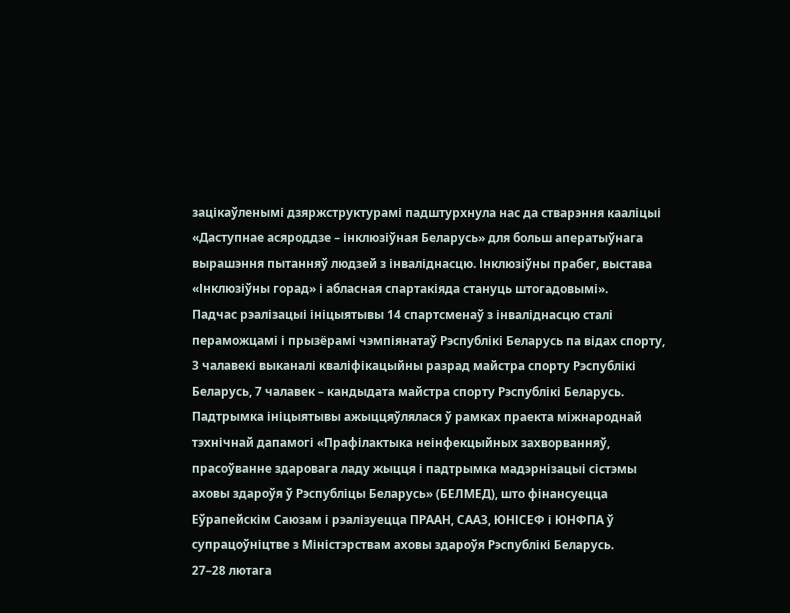зацікаўленымі дзяржструктурамі падштурхнула нас да стварэння кааліцыі «Даступнае асяроддзе – інклюзіўная Беларусь» для больш аператыўнага вырашэння пытанняў людзей з інваліднасцю. Інклюзіўны прабег, выстава «Інклюзіўны горад» і абласная спартакіяда стануць штогадовымі».
Падчас рэалізацыі ініцыятывы 14 спартсменаў з інваліднасцю сталі пераможцамі і прызёрамі чэмпіянатаў Рэспублікі Беларусь па відах спорту, 3 чалавекі выканалі кваліфікацыйны разрад майстра спорту Рэспублікі Беларусь, 7 чалавек – кандыдата майстра спорту Рэспублікі Беларусь.
Падтрымка ініцыятывы ажыццяўлялася ў рамках праекта міжнароднай тэхнічнай дапамогі «Прафілактыка неінфекцыйных захворванняў, прасоўванне здаровага ладу жыцця і падтрымка мадэрнізацыі сістэмы аховы здароўя ў Рэспубліцы Беларусь» (БЕЛМЕД), што фінансуецца Еўрапейскім Саюзам і рэалізуецца ПРААН, СААЗ, ЮНІСЕФ і ЮНФПА ў супрацоўніцтве з Міністэрствам аховы здароўя Рэспублікі Беларусь.
27–28 лютага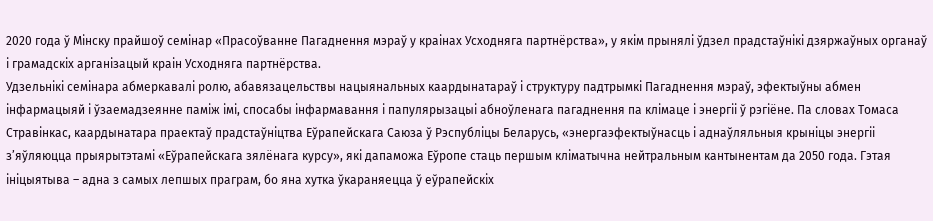2020 года ў Мінску прайшоў семінар «Прасоўванне Пагаднення мэраў у краінах Усходняга партнёрства», у якім прынялі ўдзел прадстаўнікі дзяржаўных органаў і грамадскіх арганізацый краін Усходняга партнёрства.
Удзельнікі семінара абмеркавалі ролю, абавязацельствы нацыянальных каардынатараў і структуру падтрымкі Пагаднення мэраў, эфектыўны абмен інфармацыяй і ўзаемадзеянне паміж імі, спосабы інфармавання і папулярызацыі абноўленага пагаднення па клімаце і энергіі ў рэгіёне. Па словах Томаса Стравінкас, каардынатара праектаў прадстаўніцтва Еўрапейскага Саюза ў Рэспубліцы Беларусь, «энергаэфектыўнасць і аднаўляльныя крыніцы энергіі з’яўляюцца прыярытэтамі «Еўрапейскага зялёнага курсу», які дапаможа Еўропе стаць першым кліматычна нейтральным кантынентам да 2050 года. Гэтая ініцыятыва – адна з самых лепшых праграм, бо яна хутка ўкараняецца ў еўрапейскіх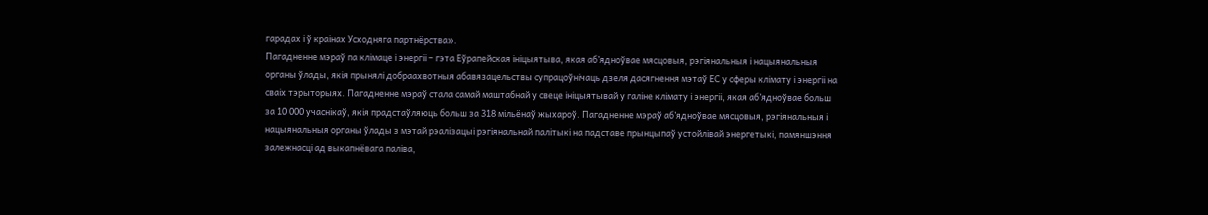гарадах і ў краінах Усходняга партнёрства».
Пагадненне мэраў па клімаце і энергіі – гэта Еўрапейская ініцыятыва, якая аб’ядноўвае мясцовыя, рэгіянальныя і нацыянальныя органы ўлады, якія прынялі добраахвотныя абавязацельствы супрацоўнічаць дзеля дасягнення мэтаў ЕС у сферы клімату і энергіі на сваіх тэрыторыях. Пагадненне мэраў стала самай маштабнай у свеце ініцыятывай у галіне клімату і энергіі, якая аб’ядноўвае больш за 10 000 учаснікаў, якія прадстаўляюць больш за 318 мільёнаў жыхароў. Пагадненне мэраў аб’ядноўвае мясцовыя, рэгіянальныя і нацыянальныя органы ўлады з мэтай рэалізацыі рэгіянальнай палітыкі на падставе прынцыпаў устойлівай энергетыкі, памяншэння залежнасці ад выкапнёвага паліва,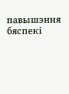павышэння бяспекі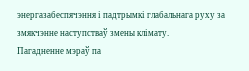энергазабеспячэння і падтрымкі глабальнага руху за змякчэнне наступстваў змены клімату.
Пагадненне мэраў па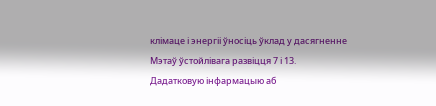клімаце і энергіі ўносіць ўклад у дасягненне Мэтаў ўстойлівага развіцця 7 і 13.
Дадатковую інфармацыю аб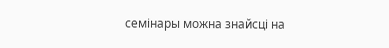семінары можна знайсці на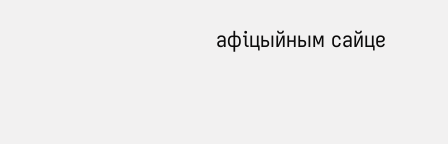афіцыйным сайце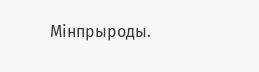Мінпрыроды.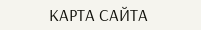КАРТА САЙТА